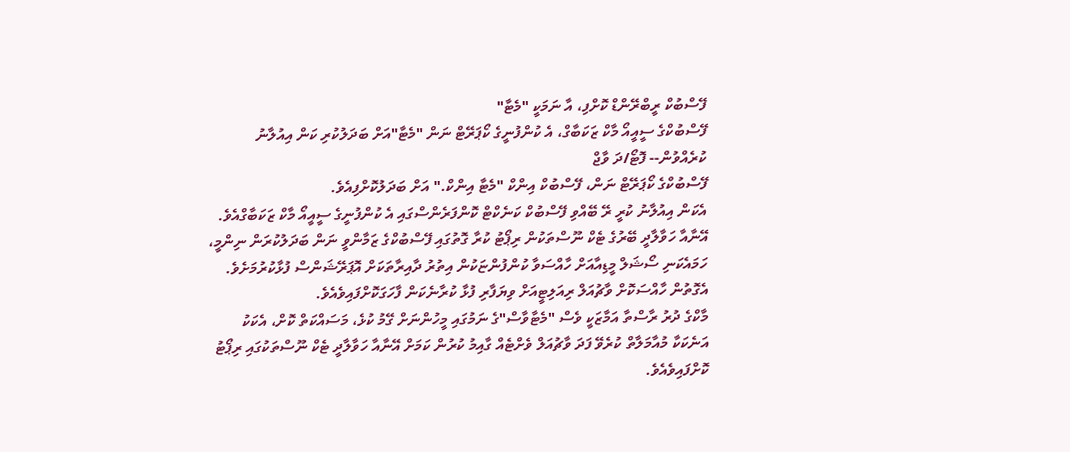ފޭސްބުކް ރީބްރޭންޑް ކޮށްފި، އާ ނަމަކީ "މެޓާ"
ފޭސްބުކްގެ ސީއީއޯ މާކް ޒަކަބާގް، އެ ކުންފުނީގެ ކޯޕަރޭޓް ނަން "މެޓާ"އަށް ބަދަލުކުރި ކަން އިއުލާނު ކުރެއްވުން-- ފޮޓޯ/ދަ ވާޖް
ފޭސްބުކްގެ ކޯޕަރޭޓް ނަން، ފޭސްބުކް އިންކް "މެޓާ އިންކް." އަށް ބަދަލުކޮށްފިއެވެ.
އެކަން އިއުލާނު ކުރީ ރޭ ބޭއްވި ފޭސްބުކް ކަނެކްޓް ކޮންފަރެންސްގައި އެ ކުންފުނީގެ ސީއީއޯ މާކް ޒަކަބާގްއެވެ.
އޭނާއާ ހަވާލާދީ ބޭރުގެ ޓެކް ނޫސްތަކުން ރިޕޯޓު ކުރާ ގޮތުގައި ފޭސްބުކްގެ ޒަމާންވީ ނަން ބަދަލުކުރަން ނިންމީ، ހަމައެކަނި ސޯޝަލް މީޑިއާއަށް ހާއްސަވާ ކުންފުންޏަކުން އިތުރު ދާއިރާތަކަށް އޮޕަރޭޝަންސް ފުޅާކުރުމަށެވެ.
އެގޮތުން ހާއްސަކޮށް ވާޗުއަލް ރިއަލިޓީއަށް ވިޔަފާރި ފުޅާ ކުރާނެކަން ފާހަގަކޮށްފައިވެއެވެ.
މާކްގެ ދުރު ރާސްތާ އަމާޒަކީ ވެސް "މެޓާވާސް"ގެ ނަމުގައި މީހުންނަށް ގޭމު ކުޅެ، މަސައްކަތް ކޮށް، އެކަކު އަނެކަކާ މުއާމަލާތް ކުރެވޭ ފަދަ ވާޗުއަލް ވެށްޓެއް ގާއިމު ކުރުން ކަމަށް އޭނާއާ ހަވާލާދީ ޓެކް ނޫސްތަކުގައި ރިޕޯޓު ކޮށްފައިވެއެވެ.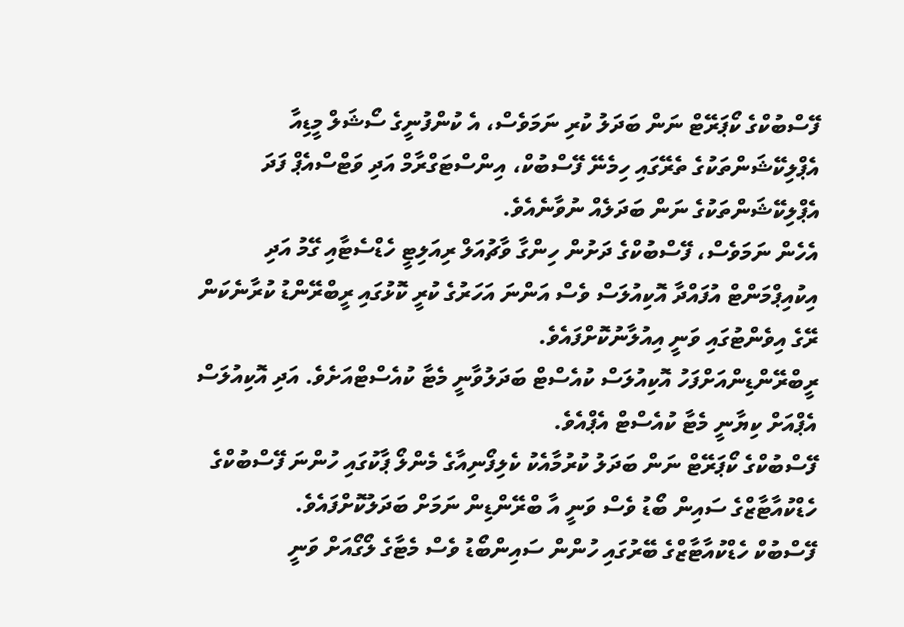ފޭސްބުކްގެ ކޯޕަރޭޓް ނަން ބަދަލު ކުރި ނަމަވެސް، އެ ކުންފުނީގެ ސޯޝަލް މީޑިއާ އެޕްލިކޭޝަންތަކުގެ ތެރޭގައި ހިމެނޭ ފޭސްބުކް، އިންސްޓަގްރާމް އަދި ވަޓްސްއެޕް ފަދަ އެޕްލިކޭޝަންތަކުގެ ނަން ބަދަލެއް ނުވާނެއެވެ.
އެހެން ނަމަވެސް، ފޭސްބުކްގެ ދަށުން ހިންގާ ވާޗުއަލް ރިއަލިޓީ ހެޑްސެޓާއި ގޭމު އަދި އިކުއިޕްމަންޓް އުފައްދާ އޮކިއުލަސް ވެސް އަންނަ އަހަރުގެ ކުރީ ކޮޅުގައި ރީބްރޭންޑު ކުރާނެކަން ރޭގެ އިވެންޓުގައި ވަނީ އިއުލާނުކޮށްފައެވެ.
ރީބްރޭންޑިންއަށްފަހު އޮކިއުލަސް ކުއެސްޓް ބަދަލުވާނީ މެޓާ ކުއެސްޓްއަށެވެ. އަދި އޮކިއުލަސް އެޕްއަށް ކިޔާނީ މެޓާ ކުއެސްޓް އެޕްއެވެ.
ފޭސްބުކްގެ ކޯޕަރޭޓް ނަން ބަދަލު ކުރުމާއެކު ކެލިފޯނިއާގެ މެންލޯ ޕާކުގައި ހުންނަ ފޭސްބުކްގެ ހެޑްކުއާޓާޒްގެ ސައިން ބޯޑު ވެސް ވަނީ އާ ބްރޭންޑިން ނަމަށް ބަދަލުކޮށްފައެވެ.
ފޭސްބުކް ހެޑްކުއާޓާޒްގެ ބޭރުގައި ހުންން ސައިންބޯޑު ވެސް މެޓާގެ ލޯގޯއަށް ވަނީ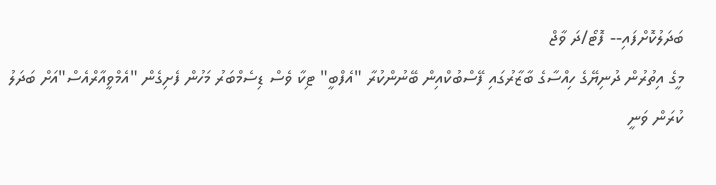ބަދަލުކޮށްފައި-- ފޮޓޯ/ދަ ވާޖް
މީގެ އިތުރުން ދުނިޔޭގެ ހިއްސާގެ ބާޒާރުގައި ފޭސްބުކްއިން ބޭނުންކުރާ "އެފްބީ" ޓިކާ ވެސް ޑިސެމްބަރު މަހުން ފެށިގެން "އެމްވީއާރްއެސް"އަށް ބަދަލު ކުރަން ވަނީ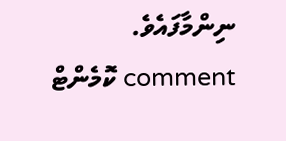ނިންމާފައެވެ.
comment ކޮމެންޓް